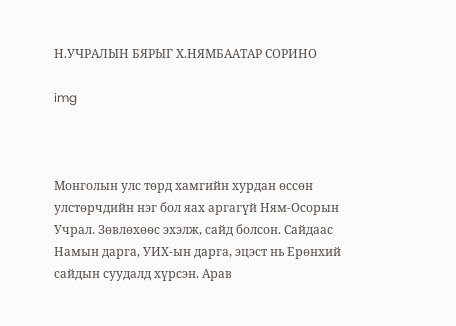Н.УЧРАЛЫН БЯРЫГ Х.НЯМБААТАР СОРИНО

img



Монголын улс төрд хамгийн хурдан өссөн улстөрчдийн нэг бол яах аргагүй Ням-Осорын Учрал. Зөвлөхөөс эхэлж, сайд болсон. Сайдаас Намын дарга, УИХ-ын дарга, эцэст нь Ерөнхий сайдын суудалд хүрсэн. Арав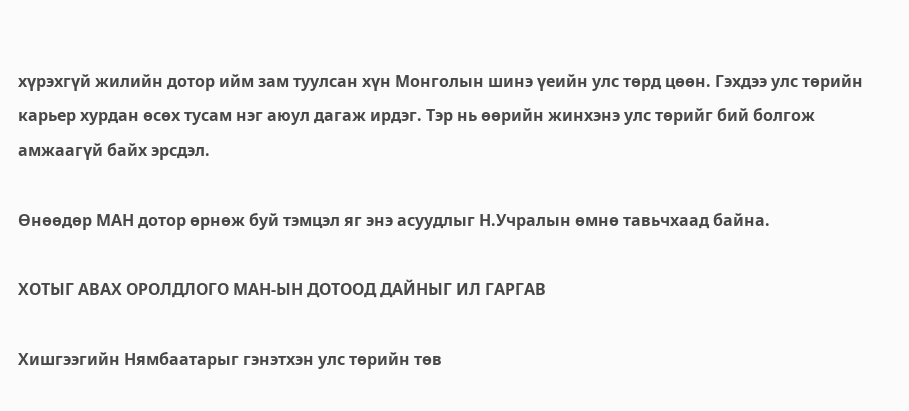хүрэхгүй жилийн дотор ийм зам туулсан хүн Монголын шинэ үеийн улс төрд цөөн. Гэхдээ улс төрийн карьер хурдан өсөх тусам нэг аюул дагаж ирдэг. Тэр нь өөрийн жинхэнэ улс төрийг бий болгож амжаагүй байх эрсдэл.

Өнөөдөр МАН дотор өрнөж буй тэмцэл яг энэ асуудлыг Н.Учралын өмнө тавьчхаад байна.

ХОТЫГ АВАХ ОРОЛДЛОГО МАН-ЫН ДОТООД ДАЙНЫГ ИЛ ГАРГАВ

Хишгээгийн Нямбаатарыг гэнэтхэн улс төрийн төв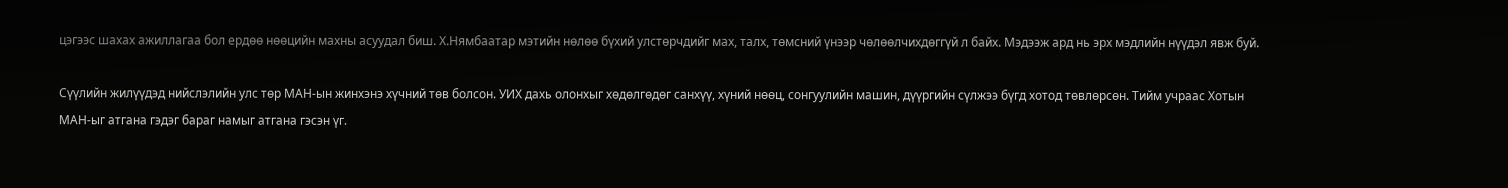цэгээс шахах ажиллагаа бол ердөө нөөцийн махны асуудал биш. Х.Нямбаатар мэтийн нөлөө бүхий улстөрчдийг мах, талх, төмсний үнээр чөлөөлчихдөггүй л байх. Мэдээж ард нь эрх мэдлийн нүүдэл явж буй.

Сүүлийн жилүүдэд нийслэлийн улс төр МАН-ын жинхэнэ хүчний төв болсон. УИХ дахь олонхыг хөдөлгөдөг санхүү, хүний нөөц, сонгуулийн машин, дүүргийн сүлжээ бүгд хотод төвлөрсөн. Тийм учраас Хотын МАН-ыг атгана гэдэг бараг намыг атгана гэсэн үг.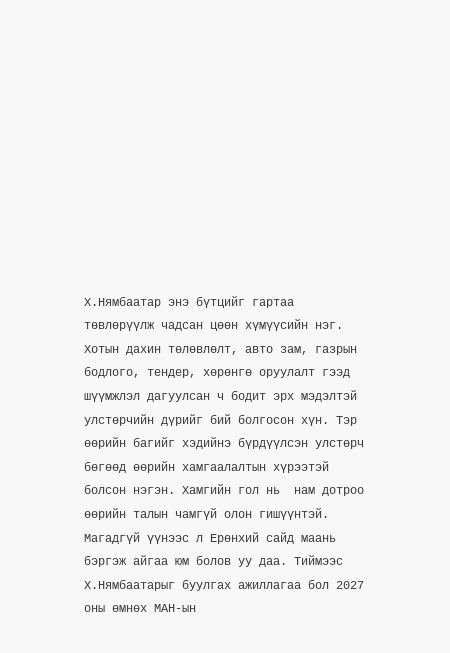Х.Нямбаатар энэ бүтцийг гартаа төвлөрүүлж чадсан цөөн хүмүүсийн нэг. Хотын дахин төлөвлөлт, авто зам, газрын бодлого, тендер, хөрөнгө оруулалт гээд шүүмжлэл дагуулсан ч бодит эрх мэдэлтэй улстөрчийн дүрийг бий болгосон хүн. Тэр өөрийн багийг хэдийнэ бүрдүүлсэн улстөрч бөгөөд өөрийн хамгаалалтын хүрээтэй болсон нэгэн. Хамгийн гол нь  нам дотроо өөрийн талын чамгүй олон гишүүнтэй. Магадгүй үүнээс л Ерөнхий сайд маань бэргэж айгаа юм болов уу даа. Тиймээс Х.Нямбаатарыг буулгах ажиллагаа бол 2027 оны өмнөх МАН-ын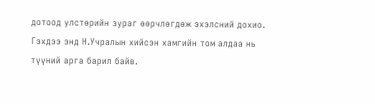дотоод улстөрийн зураг өөрчлөгдөж эхэлсний дохио. Гэхдээ энд Н.Учралын хийсэн хамгийн том алдаа нь түүний арга барил байв.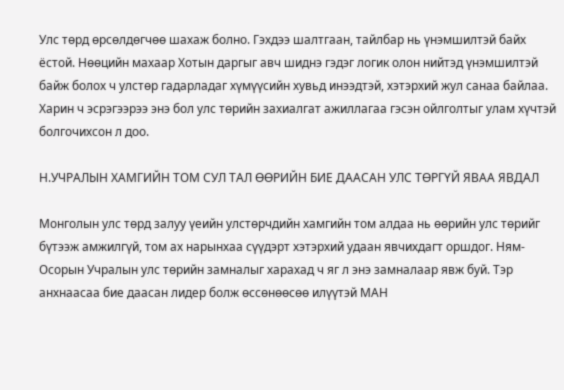Улс төрд өрсөлдөгчөө шахаж болно. Гэхдээ шалтгаан, тайлбар нь үнэмшилтэй байх ёстой. Нөөцийн махаар Хотын даргыг авч шиднэ гэдэг логик олон нийтэд үнэмшилтэй байж болох ч улстөр гадарладаг хүмүүсийн хувьд инээдтэй, хэтэрхий жул санаа байлаа. Харин ч эсрэгээрээ энэ бол улс төрийн захиалгат ажиллагаа гэсэн ойлголтыг улам хүчтэй болгочихсон л доо.

Н.УЧРАЛЫН ХАМГИЙН ТОМ СУЛ ТАЛ ӨӨРИЙН БИЕ ДААСАН УЛС ТӨРГҮЙ ЯВАА ЯВДАЛ

Монголын улс төрд залуу үеийн улстөрчдийн хамгийн том алдаа нь өөрийн улс төрийг бүтээж амжилгүй, том ах нарынхаа сүүдэрт хэтэрхий удаан явчихдагт оршдог. Ням-Осорын Учралын улс төрийн замналыг харахад ч яг л энэ замналаар явж буй. Тэр анхнаасаа бие даасан лидер болж өссөнөөсөө илүүтэй МАН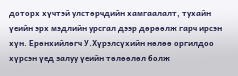доторх хүчтэй улстөрчдийн хамгаалалт, тухайн үеийн эрх мэдлийн урсгал дээр дөрөөлж гарч ирсэн хүн. Ерөнхийлөгч У.Хүрэлсүхийн нөлөө оргилдоо хүрсэн үед залуу үеийн төлөөлөл болж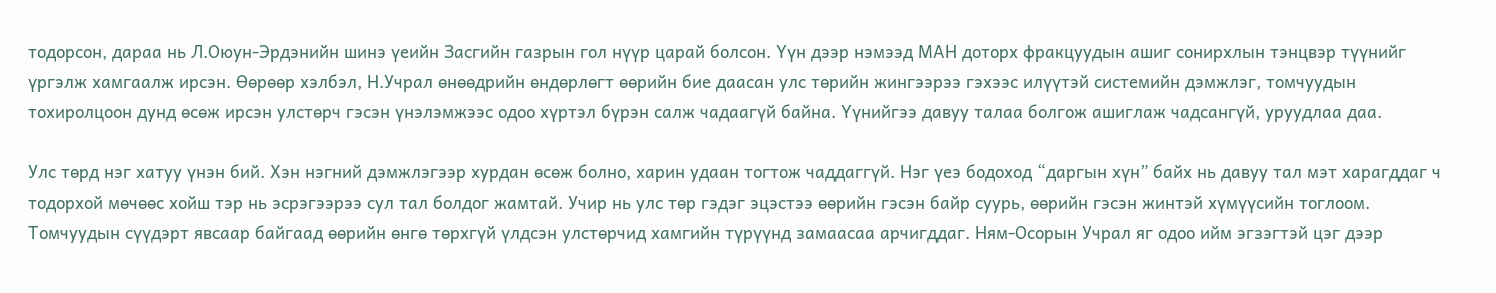тодорсон, дараа нь Л.Оюун-Эрдэнийн шинэ үеийн Засгийн газрын гол нүүр царай болсон. Үүн дээр нэмээд МАН доторх фракцуудын ашиг сонирхлын тэнцвэр түүнийг үргэлж хамгаалж ирсэн. Өөрөөр хэлбэл, Н.Учрал өнөөдрийн өндөрлөгт өөрийн бие даасан улс төрийн жингээрээ гэхээс илүүтэй системийн дэмжлэг, томчуудын тохиролцоон дунд өсөж ирсэн улстөрч гэсэн үнэлэмжээс одоо хүртэл бүрэн салж чадаагүй байна. Үүнийгээ давуу талаа болгож ашиглаж чадсангүй, уруудлаа даа.

Улс төрд нэг хатуу үнэн бий. Хэн нэгний дэмжлэгээр хурдан өсөж болно, харин удаан тогтож чаддаггүй. Нэг үеэ бодоход “даргын хүн” байх нь давуу тал мэт харагддаг ч тодорхой мөчөөс хойш тэр нь эсрэгээрээ сул тал болдог жамтай. Учир нь улс төр гэдэг эцэстээ өөрийн гэсэн байр суурь, өөрийн гэсэн жинтэй хүмүүсийн тоглоом. Томчуудын сүүдэрт явсаар байгаад өөрийн өнгө төрхгүй үлдсэн улстөрчид хамгийн түрүүнд замаасаа арчигддаг. Ням-Осорын Учрал яг одоо ийм эгзэгтэй цэг дээр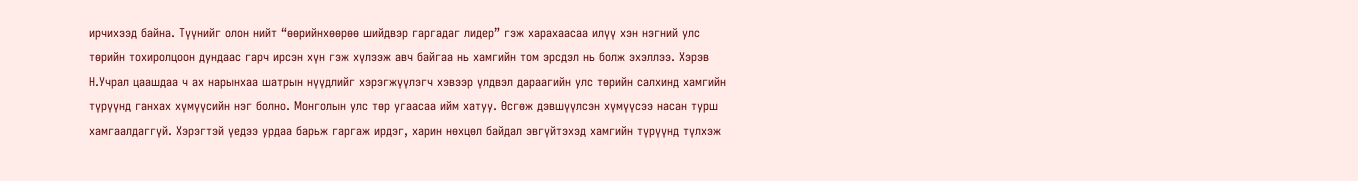ирчихээд байна. Түүнийг олон нийт “өөрийнхөөрөө шийдвэр гаргадаг лидер” гэж харахаасаа илүү хэн нэгний улс төрийн тохиролцоон дундаас гарч ирсэн хүн гэж хүлээж авч байгаа нь хамгийн том эрсдэл нь болж эхэллээ. Хэрэв Н.Учрал цаашдаа ч ах нарынхаа шатрын нүүдлийг хэрэгжүүлэгч хэвээр үлдвэл дараагийн улс төрийн салхинд хамгийн түрүүнд ганхах хүмүүсийн нэг болно. Монголын улс төр угаасаа ийм хатуу. Өсгөж дэвшүүлсэн хүмүүсээ насан турш хамгаалдаггүй. Хэрэгтэй үедээ урдаа барьж гаргаж ирдэг, харин нөхцөл байдал эвгүйтэхэд хамгийн түрүүнд түлхэж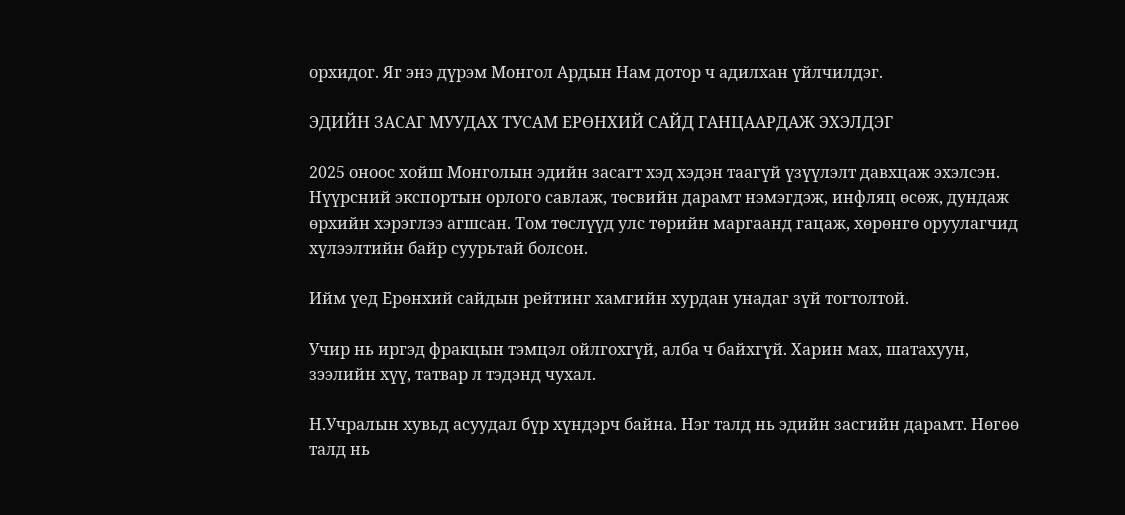орхидог. Яг энэ дүрэм Монгол Ардын Нам дотор ч адилхан үйлчилдэг.

ЭДИЙН ЗАСАГ МУУДАХ ТУСАМ ЕРӨНХИЙ САЙД ГАНЦААРДАЖ ЭХЭЛДЭГ

2025 оноос хойш Монголын эдийн засагт хэд хэдэн таагүй үзүүлэлт давхцаж эхэлсэн. Нүүрсний экспортын орлого савлаж, төсвийн дарамт нэмэгдэж, инфляц өсөж, дундаж өрхийн хэрэглээ агшсан. Том төслүүд улс төрийн маргаанд гацаж, хөрөнгө оруулагчид хүлээлтийн байр суурьтай болсон.

Ийм үед Ерөнхий сайдын рейтинг хамгийн хурдан унадаг зүй тогтолтой.

Учир нь иргэд фракцын тэмцэл ойлгохгүй, алба ч байхгүй. Харин мах, шатахуун, зээлийн хүү, татвар л тэдэнд чухал.

Н.Учралын хувьд асуудал бүр хүндэрч байна. Нэг талд нь эдийн засгийн дарамт. Нөгөө талд нь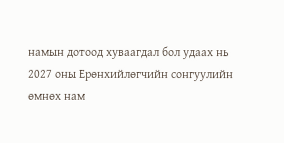намын дотоод хуваагдал бол удаах нь 2027 оны Ерөнхийлөгчийн сонгуулийн өмнөх нам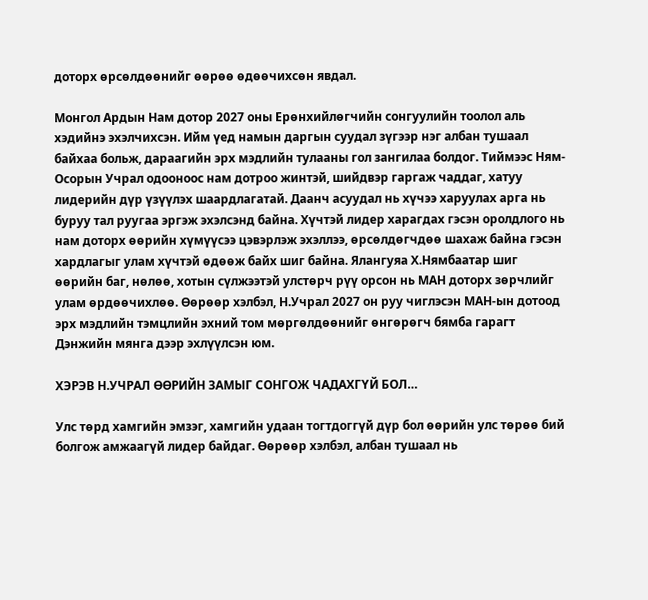доторх өрсөлдөөнийг өөрөө өдөөчихсөн явдал.

Монгол Ардын Нам дотор 2027 оны Ерөнхийлөгчийн сонгуулийн тоолол аль хэдийнэ эхэлчихсэн. Ийм үед намын даргын суудал зүгээр нэг албан тушаал байхаа больж, дараагийн эрх мэдлийн тулааны гол зангилаа болдог. Тиймээс Ням-Осорын Учрал одооноос нам дотроо жинтэй, шийдвэр гаргаж чаддаг, хатуу лидерийн дүр үзүүлэх шаардлагатай. Даанч асуудал нь хүчээ харуулах арга нь буруу тал руугаа эргэж эхэлсэнд байна. Хүчтэй лидер харагдах гэсэн оролдлого нь нам доторх өөрийн хүмүүсээ цэвэрлэж эхэллээ, өрсөлдөгчдөө шахаж байна гэсэн хардлагыг улам хүчтэй өдөөж байх шиг байна. Ялангуяа Х.Нямбаатар шиг өөрийн баг, нөлөө, хотын сүлжээтэй улстөрч рүү орсон нь МАН доторх зөрчлийг улам өрдөөчихлөө. Өөрөөр хэлбэл, Н.Учрал 2027 он руу чиглэсэн МАН-ын дотоод эрх мэдлийн тэмцлийн эхний том мөргөлдөөнийг өнгөрөгч бямба гарагт Дэнжийн мянга дээр эхлүүлсэн юм.

ХЭРЭВ Н.УЧРАЛ ӨӨРИЙН ЗАМЫГ СОНГОЖ ЧАДАХГҮЙ БОЛ…

Улс төрд хамгийн эмзэг, хамгийн удаан тогтдоггүй дүр бол өөрийн улс төрөө бий болгож амжаагүй лидер байдаг. Өөрөөр хэлбэл, албан тушаал нь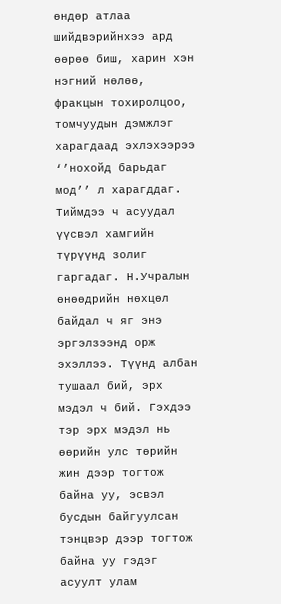өндөр атлаа шийдвэрийнхээ ард өөрөө биш, харин хэн нэгний нөлөө, фракцын тохиролцоо, томчуудын дэмжлэг харагдаад эхлэхээрээ ‘’нохойд барьдаг мод’’ л харагддаг. Тиймдээ ч асуудал үүсвэл хамгийн түрүүнд золиг гаргадаг. Н.Учралын өнөөдрийн нөхцөл байдал ч яг энэ эргэлзээнд орж эхэллээ. Түүнд албан тушаал бий, эрх мэдэл ч бий. Гэхдээ тэр эрх мэдэл нь өөрийн улс төрийн жин дээр тогтож байна уу, эсвэл бусдын байгуулсан тэнцвэр дээр тогтож байна уу гэдэг асуулт улам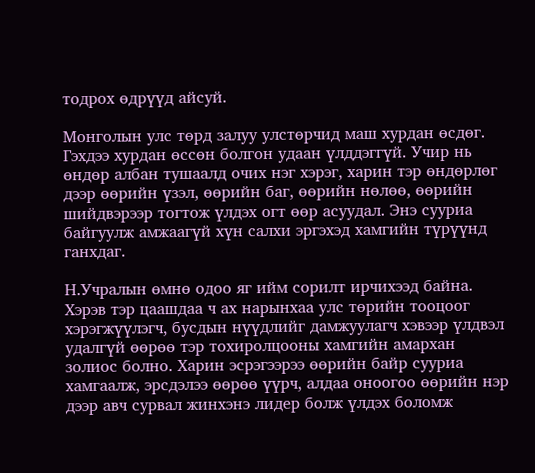тодрох өдрүүд айсуй.

Монголын улс төрд залуу улстөрчид маш хурдан өсдөг. Гэхдээ хурдан өссөн болгон удаан үлддэггүй. Учир нь өндөр албан тушаалд очих нэг хэрэг, харин тэр өндөрлөг дээр өөрийн үзэл, өөрийн баг, өөрийн нөлөө, өөрийн шийдвэрээр тогтож үлдэх огт өөр асуудал. Энэ сууриа байгуулж амжаагүй хүн салхи эргэхэд хамгийн түрүүнд ганхдаг.

Н.Учралын өмнө одоо яг ийм сорилт ирчихээд байна. Хэрэв тэр цаашдаа ч ах нарынхаа улс төрийн тооцоог хэрэгжүүлэгч, бусдын нүүдлийг дамжуулагч хэвээр үлдвэл удалгүй өөрөө тэр тохиролцооны хамгийн амархан золиос болно. Харин эсрэгээрээ өөрийн байр сууриа хамгаалж, эрсдэлээ өөрөө үүрч, алдаа оноогоо өөрийн нэр дээр авч сурвал жинхэнэ лидер болж үлдэх боломж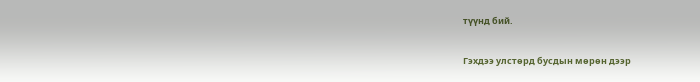түүнд бий.

Гэхдээ улстөрд бусдын мөрөн дээр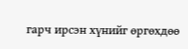гарч ирсэн хүнийг өргөхдөө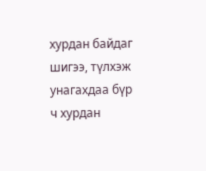хурдан байдаг шигээ, түлхэж унагахдаа бүр ч хурдан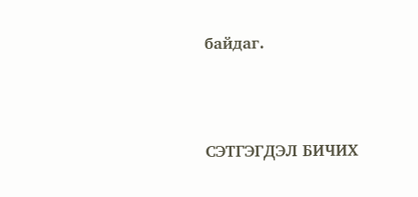байдаг.



СЭТГЭГДЭЛ БИЧИХ